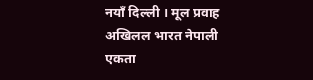नयाँ दिल्ली । मूल प्रवाह अखिलल भारत नेपाली एकता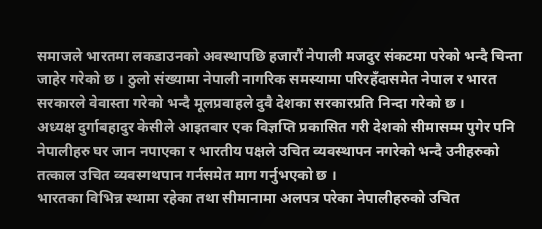समाजले भारतमा लकडाउनको अवस्थापछि हजारौं नेपाली मजदुर संकटमा परेको भन्दै चिन्ता जाहेर गरेको छ । ठुलो संख्यामा नेपाली नागरिक समस्यामा परिरहँदासमेत नेपाल र भारत सरकारले वेवास्ता गरेको भन्दै मूलप्रवाहले दुवै देशका सरकारप्रति निन्दा गरेको छ ।
अध्यक्ष दुर्गाबहादुर केसीले आइतबार एक विज्ञप्ति प्रकासित गरी देशको सीमासम्म पुगेर पनि नेपालीहरु घर जान नपाएका र भारतीय पक्षले उचित व्यवस्थापन नगरेको भन्दै उनीहरुको तत्काल उचित व्यवस्गथपान गर्नसमेत माग गर्नुभएको छ ।
भारतका विभिन्न स्थामा रहेका तथा सीमानामा अलपत्र परेका नेपालीहरुको उचित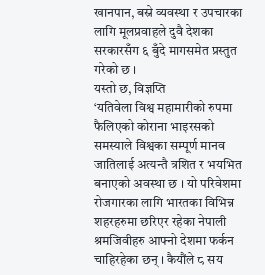खानपान, बस्ने व्यवस्था र उपचारका लागि मूलप्रवाहले दुवै देशका सरकारसँग ६ बुँदे मागसमेत प्रस्तुत गरेको छ ।
यस्तो छ, विज्ञप्ति
‘यतिवेला विश्व महामारीको रुपमा फैलिएको कोराना भाइरसको समस्याले विश्वका सम्पूर्ण मानव जातिलाई अत्यन्तै त्रशित र भयभित बनाएको अवस्था छ । यो परिवेशमा रोजगारका लागि भारतका विभिन्न शहरहरुमा छरिएर रहेका नेपाली श्रमजिवीहरु आफ्नो देशमा फर्कन चाहिरहेका छन् । कैयौंले ८ सय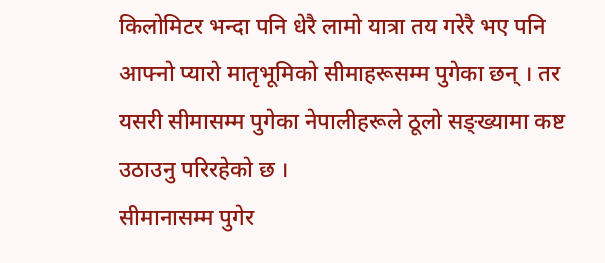किलोमिटर भन्दा पनि धेरै लामो यात्रा तय गरेरै भए पनि आफ्नो प्यारो मातृभूमिको सीमाहरूसम्म पुगेका छन् । तर यसरी सीमासम्म पुगेका नेपालीहरूले ठूलो सङ्ख्यामा कष्ट उठाउनु परिरहेको छ ।
सीमानासम्म पुगेर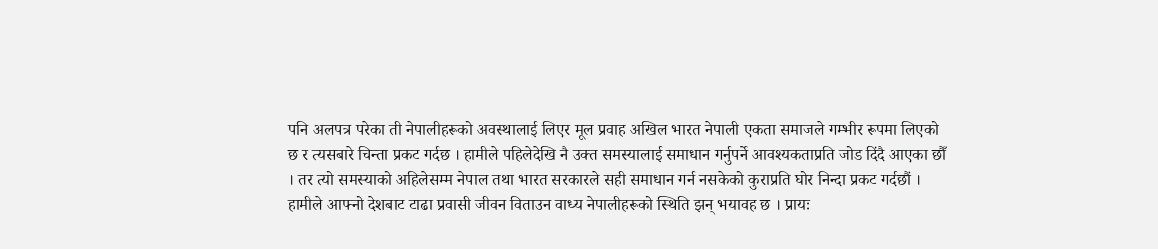पनि अलपत्र परेका ती नेपालीहरूको अवस्थालाई लिएर मूल प्रवाह अखिल भारत नेपाली एकता समाजले गम्भीर रूपमा लिएको छ र त्यसबारे चिन्ता प्रकट गर्दछ । हामीले पहिलेदेखि नै उक्त समस्यालाई समाधान गर्नुपर्ने आवश्यकताप्रति जोड दिंदै आएका छौँ । तर त्यो समस्याको अहिलेसम्म नेपाल तथा भारत सरकारले सही समाधान गर्न नसकेको कुराप्रति घोर निन्दा प्रकट गर्दछौं ।
हामीले आफ्नो देशबाट टाढा प्रवासी जीवन विताउन वाध्य नेपालीहरूको स्थिति झन् भयावह छ । प्रायः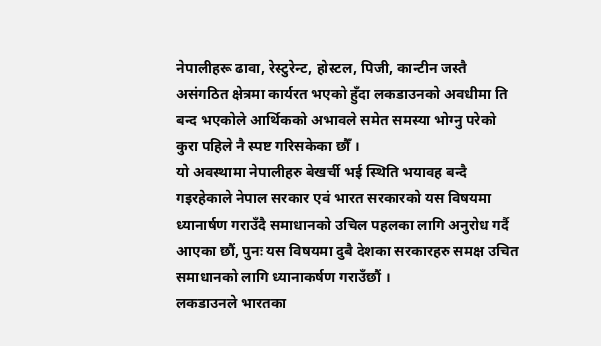नेपालीहरू ढावा, रेस्टुरेन्ट, होस्टल, पिजी, कान्टीन जस्तै असंगठित क्षेत्रमा कार्यरत भएको हुँदा लकडाउनको अवधीमा ति बन्द भएकोले आर्थिकको अभावले समेत समस्या भोग्नु परेको कुरा पहिले नै स्पष्ट गरिसकेका छौँ ।
यो अवस्थामा नेपालीहरु बेखर्ची भई स्थिति भयावह बन्दै गइरहेकाले नेपाल सरकार एवं भारत सरकारको यस विषयमा ध्यानार्षण गराउँदै समाधानको उचिल पहलका लागि अनुरोध गर्दै आएका छौं, पुनः यस विषयमा दुबै देशका सरकारहरु समक्ष उचित समाधानको लागि ध्यानाकर्षण गराउँछौं ।
लकडाउनले भारतका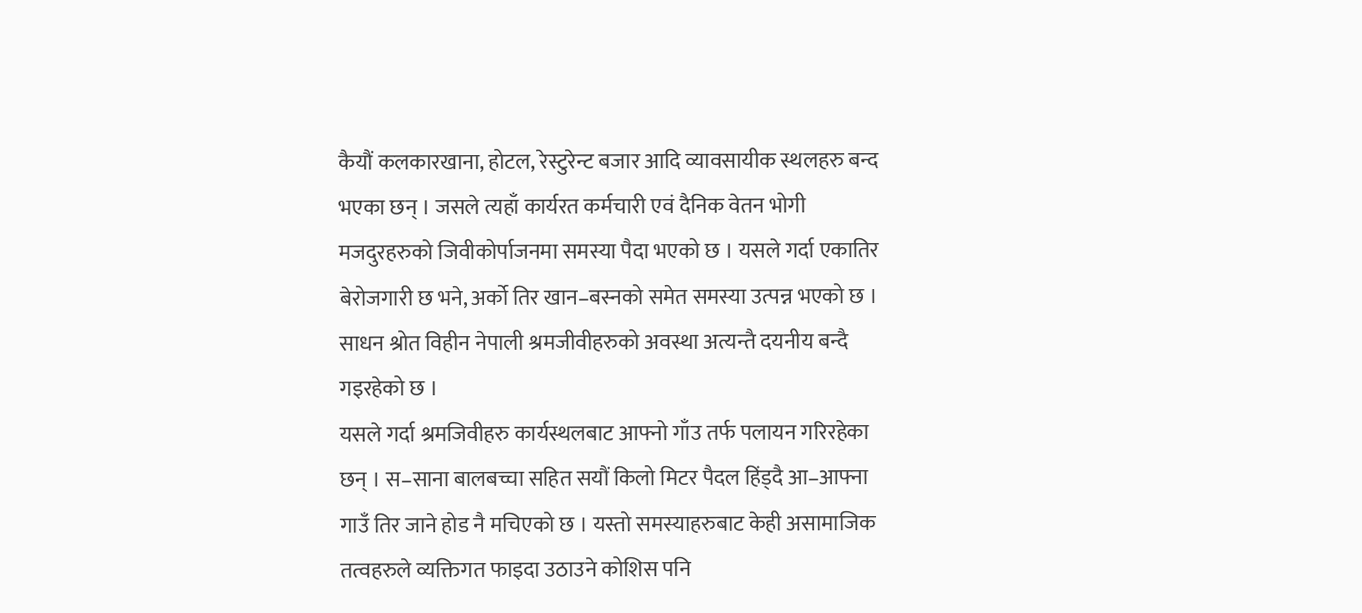कैयौं कलकारखाना, होटल, रेस्टुरेन्ट बजार आदि व्यावसायीक स्थलहरु बन्द भएका छन् । जसले त्यहाँ कार्यरत कर्मचारी एवं दैनिक वेतन भोगी मजदुरहरुको जिवीकोर्पाजनमा समस्या पैदा भएको छ । यसले गर्दा एकातिर बेरोजगारी छ भने, अर्को तिर खान–बस्नको समेत समस्या उत्पन्न भएको छ । साधन श्रोत विहीन नेपाली श्रमजीवीहरुको अवस्था अत्यन्तै दयनीय बन्दै गइरहेको छ ।
यसले गर्दा श्रमजिवीहरु कार्यस्थलबाट आफ्नो गाँउ तर्फ पलायन गरिरहेका छन् । स–साना बालबच्चा सहित सयौं किलो मिटर पैदल हिंड्दै आ–आफ्ना गाउँ तिर जाने होड नै मचिएको छ । यस्तो समस्याहरुबाट केही असामाजिक तत्वहरुले व्यक्तिगत फाइदा उठाउने कोशिस पनि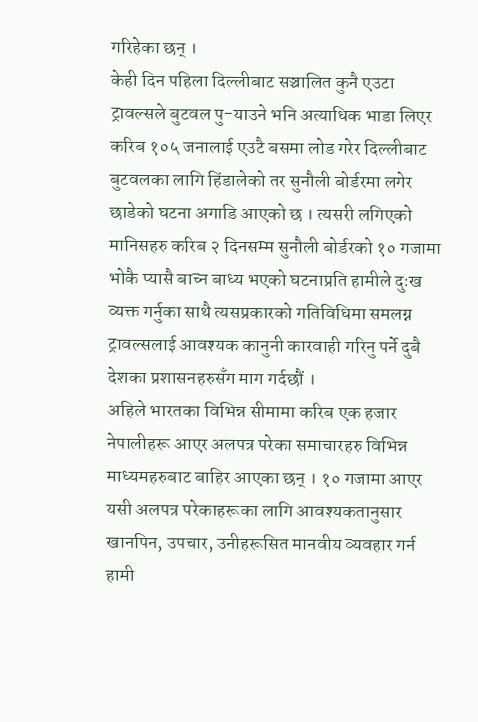गरिहेका छन् ।
केही दिन पहिला दिल्लीबाट सञ्चालित कुनै एउटा ट्रावल्सले बुटवल पु-याउने भनि अत्याधिक भाडा लिएर करिब १०५ जनालाई एउटै बसमा लोड गरेर दिल्लीबाट बुटवलका लागि हिंडालेको तर सुनौली बोर्डरमा लगेर छाडेको घटना अगाडि आएको छ । त्यसरी लगिएको मानिसहरु करिब २ दिनसम्म सुनौली बोर्डरको १० गजामा भोकै प्यासै बाच्न बाध्य भएको घटनाप्रति हामीले दुःख व्यक्त गर्नुका साथै त्यसप्रकारको गतिविधिमा समलग्न ट्रावल्सलाई आवश्यक कानुनी कारवाही गरिनु पर्ने दुबै देशका प्रशासनहरुसँग माग गर्दछौं ।
अहिले भारतका विभिन्न सीमामा करिब एक हजार नेपालीहरू आएर अलपत्र परेका समाचारहरु विभिन्न माध्यमहरुबाट बाहिर आएका छन् । १० गजामा आएर यसी अलपत्र परेकाहरूका लागि आवश्यकतानुसार खानपिन, उपचार, उनीहरूसित मानवीय व्यवहार गर्न हामी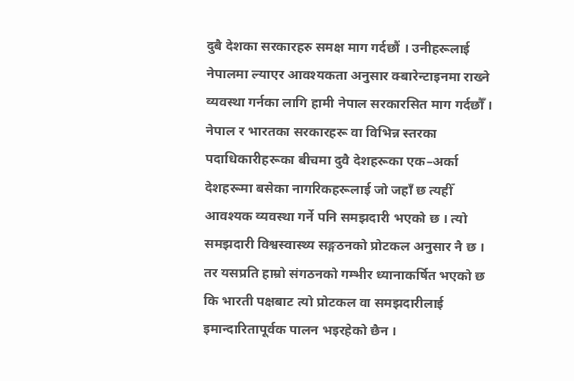दुबै देशका सरकारहरु समक्ष माग गर्दछौं । उनीहरूलाई नेपालमा ल्याएर आवश्यकता अनुसार क्बारेन्टाइनमा राख्ने व्यवस्था गर्नका लागि हामी नेपाल सरकारसित माग गर्दछौँ ।
नेपाल र भारतका सरकारहरू वा विभिन्न स्तरका पदाधिकारीहरूका बीचमा दुवै देशहरूका एक–अर्का देशहरूमा बसेका नागरिकहरूलाई जो जहाँ छ त्यहीँ आवश्यक व्यवस्था गर्ने पनि समझदारी भएको छ । त्यो समझदारी विश्वस्वास्थ्य सङ्गठनको प्रोटकल अनुसार नै छ ।
तर यसप्रति हाम्रो संगठनको गम्भीर ध्यानाकर्षित भएको छ कि भारती पक्षबाट त्यो प्रोटकल वा समझदारीलाई इमान्दारितापूर्वक पालन भइरहेको छैन ।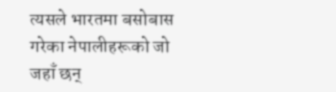त्यसले भारतमा बसोबास गरेका नेपालीहरूको जो जहाँ छन्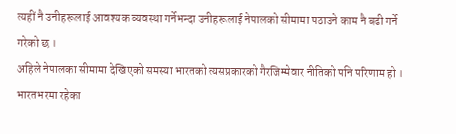त्यहीं नै उनीहरूलाई आवश्यक व्यवस्था गर्नेभन्दा उनीहरूलाई नेपालको सीमामा पठाउने काम नै बढी गर्ने गरेको छ ।
अहिले नेपालका सीमामा देखिएको समस्या भारतको त्यसप्रकारको गैरजिम्मेवार नीतिको पनि परिणाम हो । भारतभरमा रहेका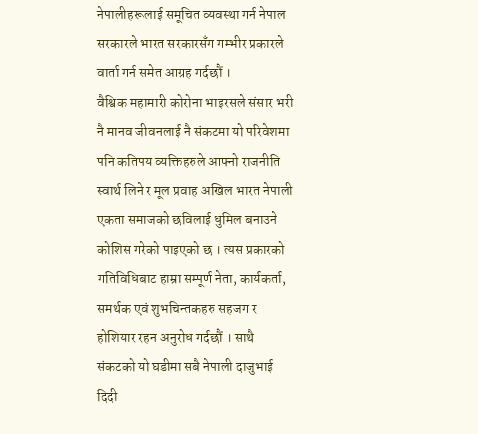नेपालीहरूलाई समूचित व्यवस्था गर्न नेपाल सरकारले भारत सरकारसँग गम्भीर प्रकारले वार्ता गर्न समेत आग्रह गर्दछौं ।
वैश्विक महामारी कोरोना भाइरसले संसार भरी नै मानव जीवनलाई नै संकटमा यो परिवेशमा पनि कतिपय व्यक्तिहरुले आफ्नो राजनीति स्वार्थ लिने र मूल प्रवाह अखिल भारत नेपाली एकता समाजको छविलाई धुमिल बनाउने कोशिस गरेको पाइएको छ । त्यस प्रकारको गतिविधिबाट हाम्रा सम्पूर्ण नेता, कार्यकर्ता, समर्थक एवं शुभचिन्तकहरु सहजग र होशियार रहन अनुरोध गर्दछौं । साथै संकटको यो घडीमा सबै नेपाली दाजुभाई दिदी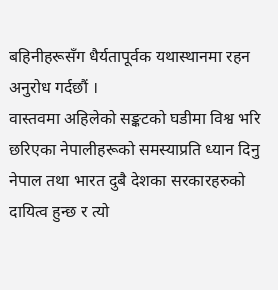बहिनीहरूसँग धैर्यतापूर्वक यथास्थानमा रहन अनुरोध गर्दछौं ।
वास्तवमा अहिलेको सङ्कटको घडीमा विश्व भरि छरिएका नेपालीहरूको समस्याप्रति ध्यान दिनु नेपाल तथा भारत दुबै देशका सरकारहरुको दायित्व हुन्छ र त्यो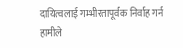दायित्वलाई गम्भीरतापूर्वक निर्वाह गर्न हामीले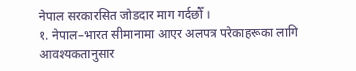नेपाल सरकारसित जोडदार माग गर्दछौँ ।
१. नेपाल–भारत सीमानामा आएर अलपत्र परेकाहरूका लागि आवश्यकतानुसार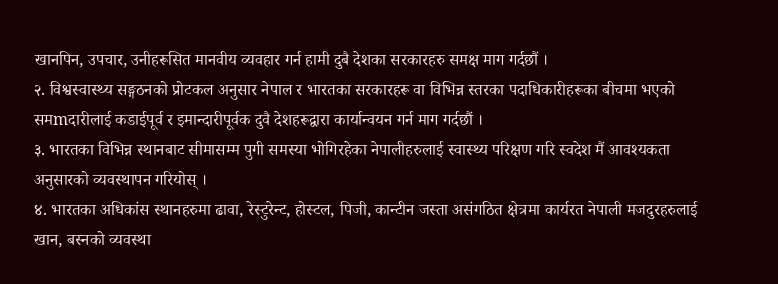खानपिन, उपचार, उनीहरूसित मानवीय व्यवहार गर्न हामी दुबै देशका सरकारहरु समक्ष माग गर्दछौं ।
२. विश्वस्वास्थ्य सङ्गठनको प्रोटकल अनुसार नेपाल र भारतका सरकारहरू वा विभिन्न स्तरका पदाधिकारीहरूका बीचमा भएको समmदारीलाई कडाईपूर्व र इमान्दारीपूर्वक दुवै देशहरूद्वारा कार्यान्वयन गर्न माग गर्दछौं ।
३. भारतका विभिन्न स्थानबाट सीमासम्म पुगी समस्या भोगिरहेका नेपालीहरुलाई स्वास्थ्य परिक्षण गरि स्वदेश मैं आवश्यकता अनुसारको व्यवस्थापन गरियोस् ।
४. भारतका अधिकांस स्थानहरुमा ढावा, रेस्टुरेन्ट, होस्टल, पिजी, कान्टीन जस्ता असंगठित क्षेत्रमा कार्यरत नेपाली मजदुरहरुलाई खान, बस्नको व्यवस्था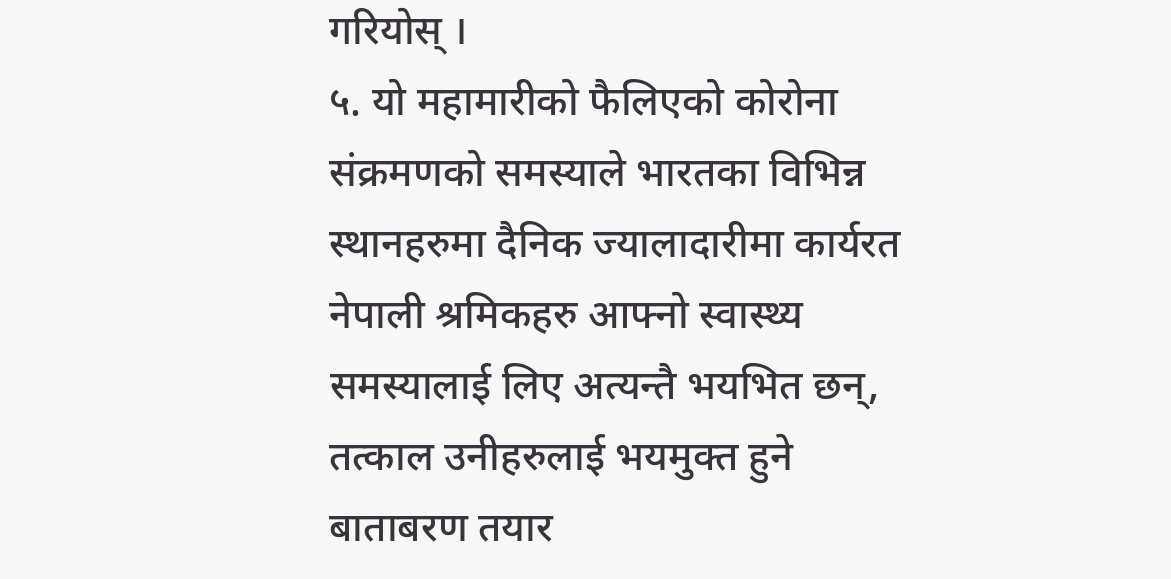गरियोस् ।
५. यो महामारीको फैलिएको कोरोना संक्रमणको समस्याले भारतका विभिन्न स्थानहरुमा दैनिक ज्यालादारीमा कार्यरत नेपाली श्रमिकहरु आफ्नो स्वास्थ्य समस्यालाई लिए अत्यन्तै भयभित छन्, तत्काल उनीहरुलाई भयमुक्त हुने बाताबरण तयार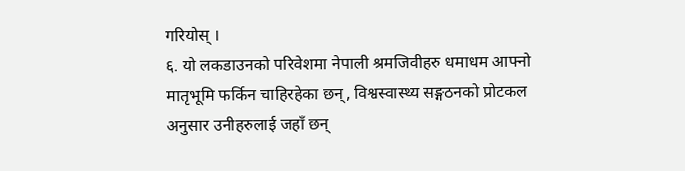गरियोस् ।
६. यो लकडाउनको परिवेशमा नेपाली श्रमजिवीहरु धमाधम आफ्नो मातृभूमि फर्किन चाहिरहेका छन्, विश्वस्वास्थ्य सङ्गठनको प्रोटकल अनुसार उनीहरुलाई जहाँ छन्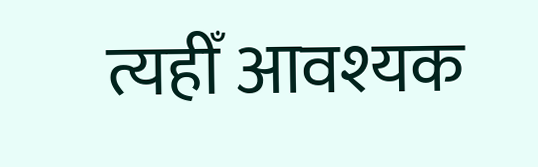त्यहीँ आवश्यक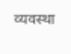व्यवस्था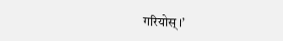गरियोस् ।’